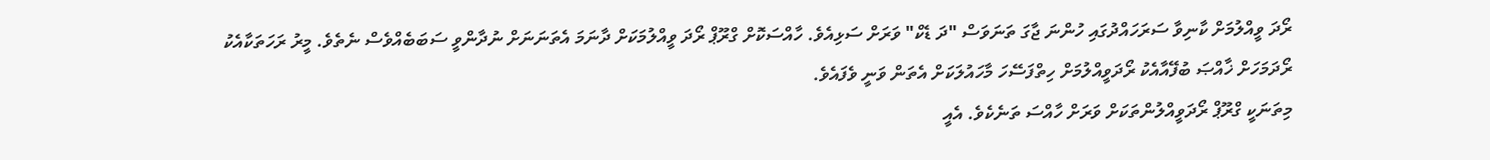ރޯދަ ވީއްލުމަށް ކާނިވާ ސަރަހައްދުގައި ހުންނަ ޖާގަ ތަނަވަސް "ދަ ޑެކް" ވަރަށް ސަޅިއެވެ. ހާއްސަކޮށް ގްރޫޕް ރޯދަ ވީއްލުމަކަށް ދާނަމަ އެތަނަނަށް ނުދާންވީ ސަބަބެއްވެސް ނެތެވެ. މީރު ރަހަތަކާއެކު ރޯދަމަހަށް ޚާއްޞަ ބުފޭއާއެކު ރޯދަވީއްލުމަށް ހިތްފަސޭހަ މާހައުލަކަށް އެތަން ވަނީ ވެފައެވެ.
މިތަނަކީ ގްރޫޕް ރޯދަވީއްލުންތަކަށް ވަރަށް ހާއްސަ ތަނެކެވެ. އެއީ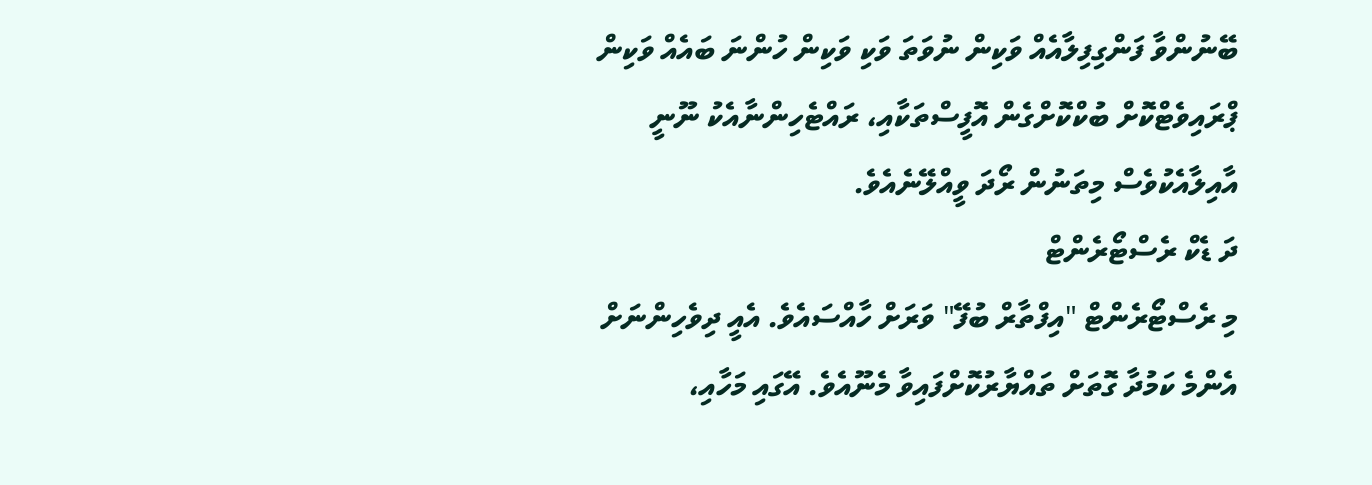ބޭނުންވާ ފަންގިފިލާއެއް ވަކިން ނުވަތަ ވަކި ވަކިން ހުންނަ ބައެއް ވަކިން ޕްރައިވެޓްކޮށް ބުކްކޮށްގެން އޮފީސްތަކާއި، ރައްޓެހިންނާއެކު ނޫނީ އާއިލާއެކުވެސް މިތަނުން ރޯދަ ވީއްލޭނެއެވެ.
ދަ ޑެކް ރެސްޓޯރެންޓް
މި ރެސްޓޯރެންޓް "އިފްތާރް ބުފޭ" ވަރަށް ހާއްސައެވެ. އެއީ ދިވެހިންނަށް އެންމެ ކަމުދާ ގޮތަށް ތައްޔާރުކޮށްފައިވާ މެނޫއެވެ. އޭގައި މަހާއި،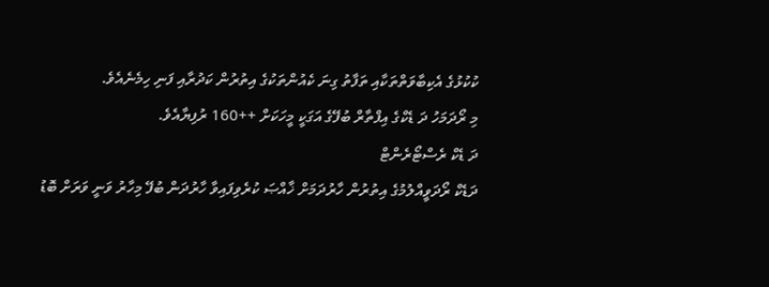ކުކުޅުގެ އެކިބާވަތްތަކާއި ތަފާތު ގިނަ ކެއުންތަކުގެ އިތުރުން ކަދުރާއި ފަނި ހިމެނެއެވެ.
މި ރޯދަމަހު ދަ ޑެކްގެ އިފްތާރް ބުފޭގެ އަގަކީ މީހަކަށް ++160 ރުފިޔާއެވެ.
ދަ ޑެކް ރެސްޓޯރެންޓް
ދަޑެކް ރޯދަވީއްލުމުގެ އިތުރުން ހާރުދަމަށް ޚާއްޞަ ކުރެވިފައިވާ ހާރުދަން ބުފޭ މިހާރު ވަނީ ވަރަށް ބޮޑު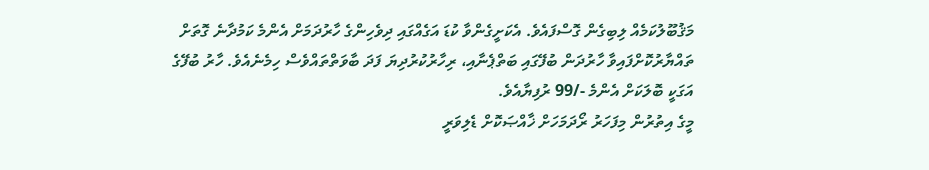މަޤުބޫލުކަމެއް ލިބިގެން ގޮސްފައެވެ. އެކަށީގެންވާ ކުޑަ އަގެއްގައި ދިވެހިންގެ ހާރުދަމަށް އެންމެ ކަމުދާނެ ގޮތަށް ތައްޔާރުކޮށްފައިވާ ހާރުދަން ބުފޭގައި ބަތްޕެނާއި، ރިހާރުކުރުދިޔަ ފަދަ ބާވަތްތައްވެސް ހިމެނެއެވެ. ހާރު ބުފޭގެ އަގަކީ ބޮލަކަށް އެންމެ -/99 ރުފިޔާއެވެ.
މީގެ އިތުރުން މިފަހަރު ރޯދަމަހަށް ޚާއްޞަކޮށް ޑެލިވަރީ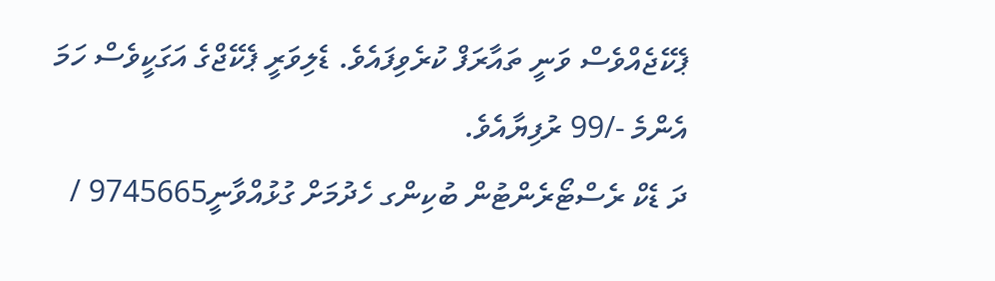ޕެކޭޖެއްވެސް ވަނީ ތައާރަފް ކުރެވިފައެވެ. ޑެލިވަރީ ޕެކޭޖްގެ އަގަކީވެސް ހަމަ އެންމެ -/99 ރުފިޔާއެވެ.
ދަ ޑެކް ރެސްޓޯރެންޓުން ބުކިންގ ހެދުމަށް ގުޅުއްވާނީ9745665 /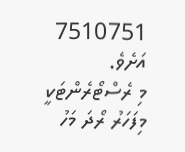7510751 އަށެވެ.
މި ރެސްޓޯރެންޓަކީ މިފަހަރު ރޯދަ މަހު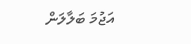އަޖުމަ ބަލާލަން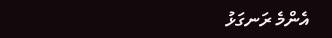އެންމެ ރަނގަޅު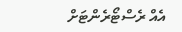އެއް ރެސްޓޯރެންޓަށް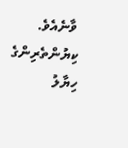ވާނެއެވެ.
ކިޔުންތެރިންގެ ހިޔާލު